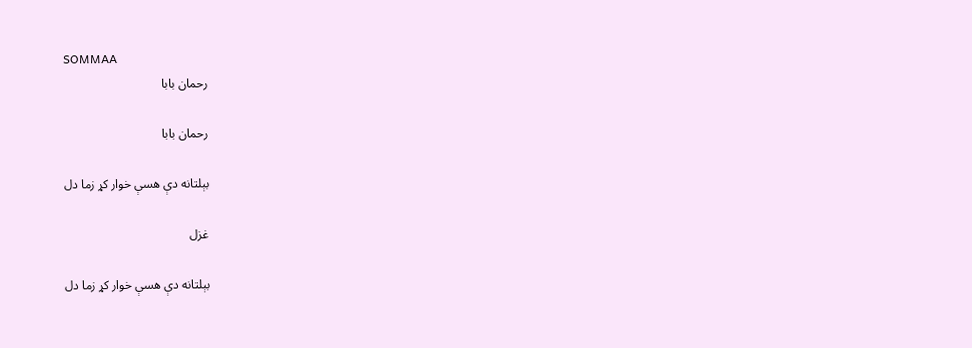SOMMAA
رحمان بابا

رحمان بابا

بېلتانه دې هسې خوار کړ زما دل

غزل

بېلتانه دې هسې خوار کړ زما دل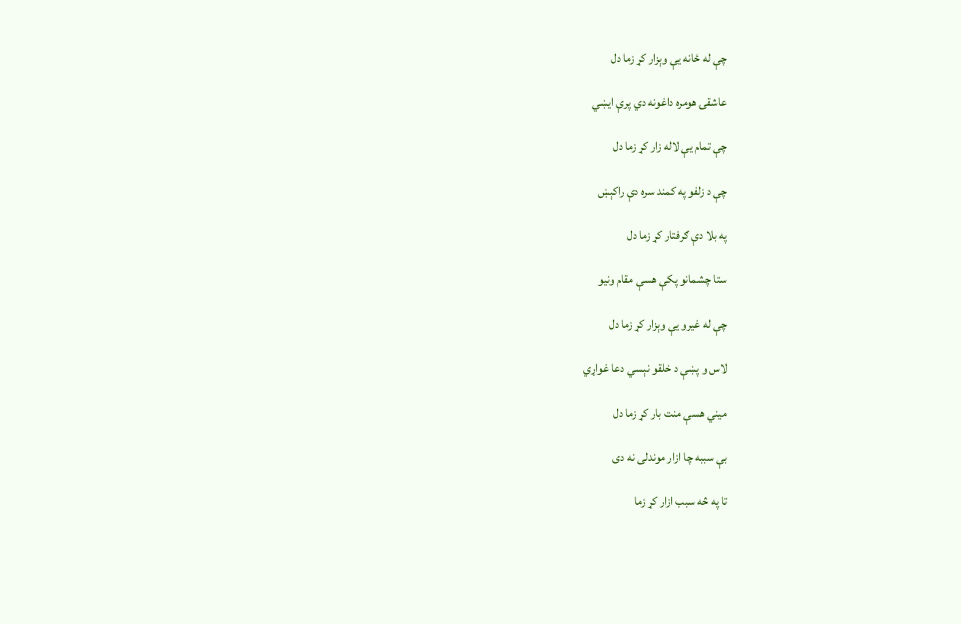چې له ځانه يې وېزار کړ زما دل

عاشقۍ هومره داغونه دي پرې ایښي

چې تمام يې لاله زار کړ زما دل

چې د زلفو په کمند سره دې راکېښ

په بلا دې ګرفتار کړ زما دل

ستا چشمانو پکې هسې مقام ونيو

چې له غيرو يې وېزار کړ زما دل

لاس و پښې د خلقو نېسي دعا غواړي

ميني هسې منت بار کړ زما دل

بې سببه چا ازار موندلی نه دی

تا په څه سبب ازار کړ زما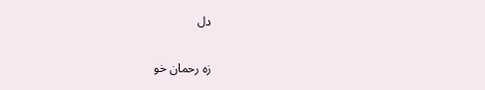دل

زه رحمان خو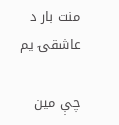منت بار د عاشقۍ يم

چې مين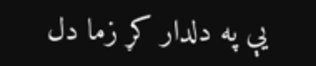يې په دلدار کړ زما دل